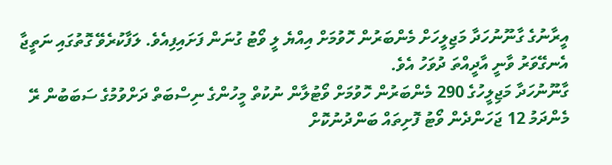އީރާނުގެ ގާނޫނުހަދާ މަޖިލީހަށް މެންބަރުން ހޮވުމަށް އިއްޔެ ލީ ވޯޓު ގުނަން ފަށައިފިއެވެ. ލަފާކުރެވޭ ގޮތުގައި ނަތީޖާ އެނގޭވަރު ވާނީ އާދީއްތަ ދުވަހު އެވެ.
ގާނޫނުހަދާ މަޖިލީހުގެ 290 މެންބަރުން ހޮވުމަށް ވޯޓުލާން ނުކުތް މީހުންގެ ނިސްބަތް ދަށްވުމުގެ ސަބަބުން ރޭ މެންދަމު 12 ޖަހަންދެން ވޯޓު ފޮށިތައް ބަންދުނުކޮށް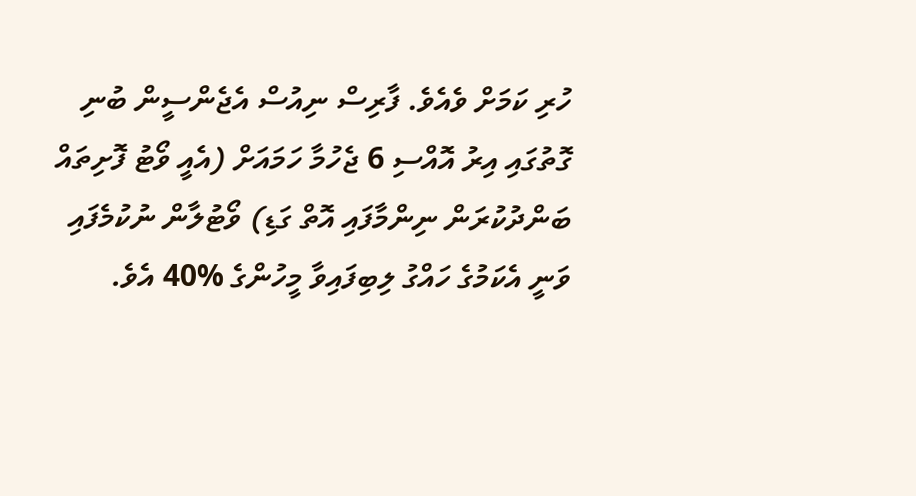ހުރި ކަމަށް ވެއެވެ. ފާރިސް ނިއުސް އެޖެންސީން ބުނި ގޮތުގައި އިރު އޮއްސި 6 ޖެހުމާ ހަމައަށް (އެއީ ވޯޓު ފޮށިތައް ބަންދުކުރަން ނިންމާފައި އޮތް ގަޑި) ވޯޓުލާން ނުކުމެފައި ވަނީ އެކަމުގެ ހައްގު ލިބިފައިވާ މީހުންގެ %40 އެވެ.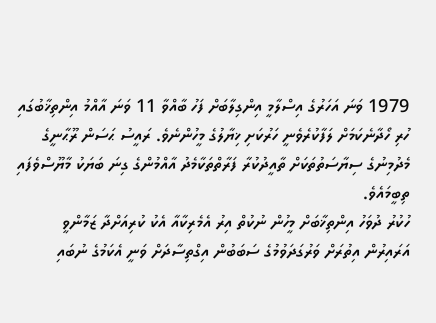1979 ވަނަ އަހަރުގެ އިސްލާމީ އިންގިލާބަށް ފަހު ބާއްވާ 11 ވަނަ އާއްމު އިންތިޚާބުގައި ހުރި ހޯދާނެކަމަށް ލަފާކުރެވެނީ ހަރުކަށި ޚިޔާލުގެ މީހުންނެވެ. ރައީސު ޙަސަން ރޫޙާނީގެ މެދުމިނުގެ ސިޔާސަތުތަކަށް ތާއީދުކުރާ ފަރާތްތަކާމެދު އާއްމުންގެ ގިނަ ބަޔަކު މާޔޫސްވެފައި ތިބީމައެވެ.
ހުކުރު ދުވަހު އިންތިޚާބަށް މީހުން ނުކުތް އިރު އެމެރިކާއާ އެކު ކުރިއަށްދާ ޒަމާންވީ އަރައިރުން އިތުރަށް ވަރުގަދަވުމުގެ ސަބަބުން އިގްތިސާދަށް ވަނީ އެކަމުގެ ނުބައި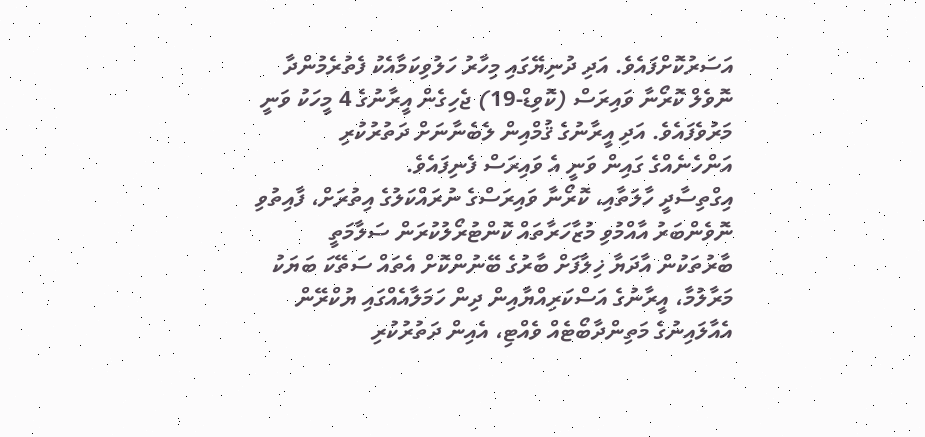އަސަރުކޮށްފައެވެ. އަދި ދުނިޔޭގައި މިހާރު ހަލުވިކަމާއެކު ފެތުރެމުންދާ ނޮވެލް ކޮރޯނާ ވައިރަސް (ކޮވިޑް-19) ޖެހިގެން އީރާނުގެ 4 މީހަކު ވަނީ މަރުވެފައެވެ. އަދި އީރާނުގެ ޤުމްއިން ލެބެނާނަށް ދަތުރުކުރި އަންހެނެއްގެ ގައިން ވަނީ އެ ވައިރަސް ފެނިފައެވެ.
އިގްތިސާދީ ހާލަތާއި، ކޮރޯނާ ވައިރަސްގެ ނުރައްކަލުގެ އިތުރަށް، ފާއިތުވި ނޮވެންބަރު އާއްމުވި މުޒާހަރާތައް ކޮންޓުރޯލުކުރަން ސަލާމަތީ ބާރުތަކުން އާދަޔާ ޚިލާފަށް ބާރުގެ ބޭނުންކޮށް އެތައް ސަތޭކަ ބަޔަކު މަރާލުމާ، އީރާނުގެ އަސްކަރިއްޔާއިން ދިން ހަމަލާއެއްގައި ޔުކްރޭން އެއާލައިނުގެ މަތިންދާބޯޓެއް ވެއްޓި، އެއިން ދަތުރުކުރި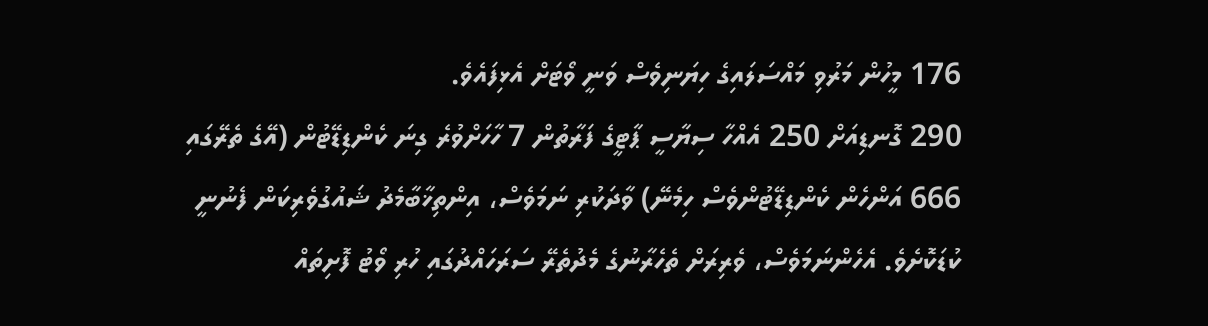176 މީހުން މަރުވި މައްސަލައިގެ ހިޔަނިވެސް ވަނީ ވޯޓަށް އެޅިފައެވެ.
290 ގޮނޑިއަށް 250 އެއްހާ ސިޔާސީ ޕާޓީގެ ފަރާތުން 7 ހާހަށްވުރެ ގިނަ ކެންޑިޑޭޓުން (އޭގެ ތެރޭގައި 666 އަންހެން ކެންޑިޑޭޓުންވެސް ހިމެނޭ) ވާދަކުރި ނަމަވެސް، އިންތިޚާބާމެދު ޝައުގުވެރިކަން ފެނުނީ ކުޑަކޮށެވެ. އެހެންނަމަވެސް، ވެރިރަށް ތެހެރާނުގެ މެދުތެރޭ ސަރަހައްދުގައި ހުރި ވޯޓު ފޮށިތައް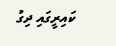ކައިރީގައި ދިގު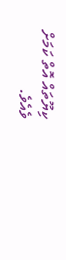ކިޔޫތައް އޮތް ކަމަށް ވެއެވެ.